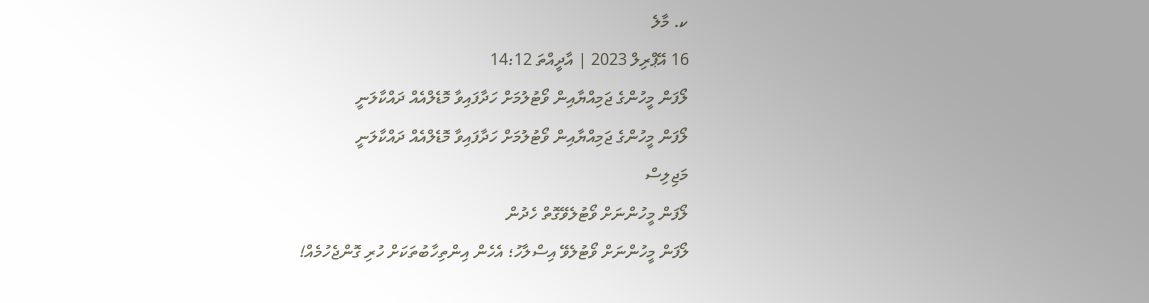ކ. މާލެ
16 އޭޕްރިލް 2023 | އާދީއްތަ 14:12
ލޯފަން މީހުންގެ ޖަމިއްޔާއިން ވޯޓުލުމަށް ހަދާފައިވާ މޮޑެލްއެއް ދައްކާލަނީ
ލޯފަން މީހުންގެ ޖަމިއްޔާއިން ވޯޓުލުމަށް ހަދާފައިވާ މޮޑެލްއެއް ދައްކާލަނީ
މަޖިލިސް
ލޯފަން މީހުންނަށް ވޯޓުލެވޭގޮތް ހެދުން
ލޯފަން މީހުންނަށް ވޯޓުލެވޭ އިސްލާހު؛ އެހެން އިންތިހާބުތަކަށް ހުރި ގޮންޖެހުމެއް!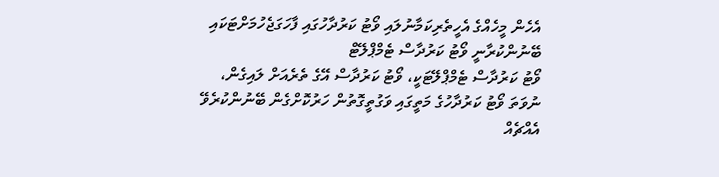އެހެން މީހެއްގެ އެހީތެރިކަމާނުލައި ވޯޓު ކަރުދާހުގައި ފާހަގަޖެހުމަށްޓަކައި ބޭނުންކުރާނީ ވޯޓު ކަރުދާސް ޓެމްޕްލޭޓް
ވޯޓު ކަރުދާސް ޓެމްޕްލޭޓަކީ، ވޯޓު ކަރުދާސް އޭގެ ތެރެއަށް ލައިގެން، ނުވަތަ ވޯޓު ކަރުދާހުގެ މަތީގައި ވަގުތީގޮތުން ހަރުކޮށްގެން ބޭނުންކުރެވޭ އެއްޗެއް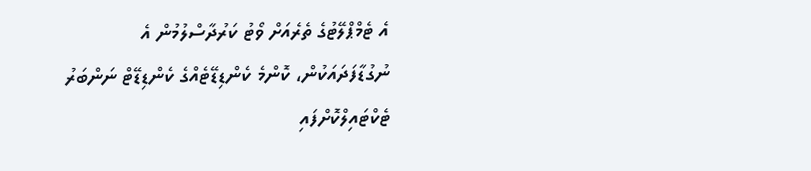އެ ޓެމްޕްލޭޓުގެ ތެރެއަށް ވޯޓު ކަރުދާސްލުމުން އެ ނުގުޑާފަދައަކުން، ކޮންމެ ކެންޑިޑޭޓެއްގެ ކެންޑިޑޭޓް ނަންބަރު ޓެކްޓައިލްކޮށްފައި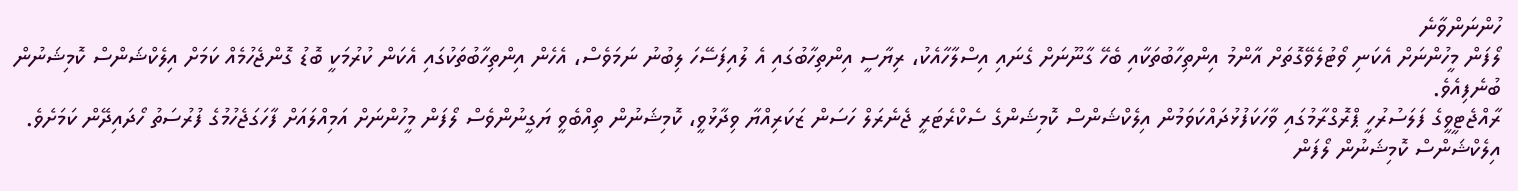ހުންނަންވާނެ
ލޯފަން މީހުންނަށް އެކަނި ވޯޓުލެވޭގޮތަށް އާންމު އިންތިހާބުތަކާއި ބެހޭ ގާނޫނަށް ގެނައި އިސްލާހާއެކު، ރިޔާސީ އިންތިހާބުގައި އެ ލުއިފަސޭހަ ލިބުނު ނަމަވެސް، އެހެން އިންތިހާބުތަކުގައި އެކަން ކުރުމަކީ ބޮޑު ގޮންޖެހުމެއް ކަމަށް އިލެކްޝަންސް ކޮމިޝަނުން ބުނެފިއެވެ.
ރާއްޖެޓީވީގެ ފަލަސުރުހީ ޕްރޮގްރާމުގައި ވާހަކަފުޅުދައްކަވަމުން އިލެކްޝަންސް ކޮމިޝަންގެ ސެކްރެޓަރީ ޖެނެރަލް ހަސަން ޒަކަރިއްޔާ ވިދާޅުވީ، ކޮމިޝަނުން ތިއްބެވީ ޔަގީނުންވެސް ލޯފަން މީހުންނަށް އަމިއްލައަށް ފާހަގަޖެހުމުގެ ފުރުސަތު ހޯދައިދޭން ކަމަށެވެ. އިލެކްޝަންސް ކޮމިޝަނުން ލޯފަން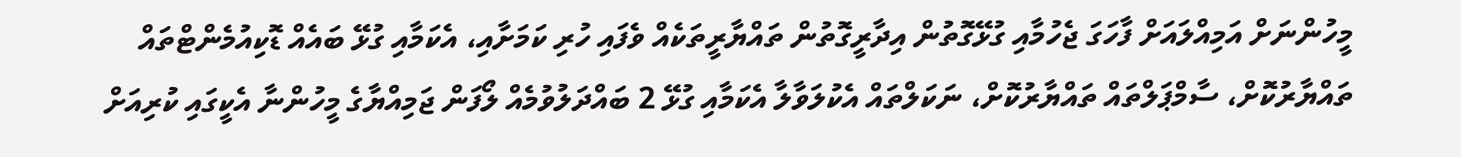މީހުންނަށް އަމިއްލައަށް ފާހަގަ ޖެހުމާއި ގުޅޭގޮތުން އިދާރީގޮތުން ތައްޔާރީތަކެއް ވެފައި ހުރި ކަމަށާއި، އެކަމާއި ގުޅޭ ބައެއް ޑޮކިއުމެންޓްތައް ތައްޔާރުކޮށް، ސާމްޕަލްތައް ތައްޔާރުކޮށް، ނަކަލްތައް އެކުލަވާލާ އެކަމާއި ގުޅޭ 2 ބައްދަލުވުމެއް ލޯފަން ޖަމިއްޔާގެ މީހުންނާ އެކީގައި ކުރިއަށް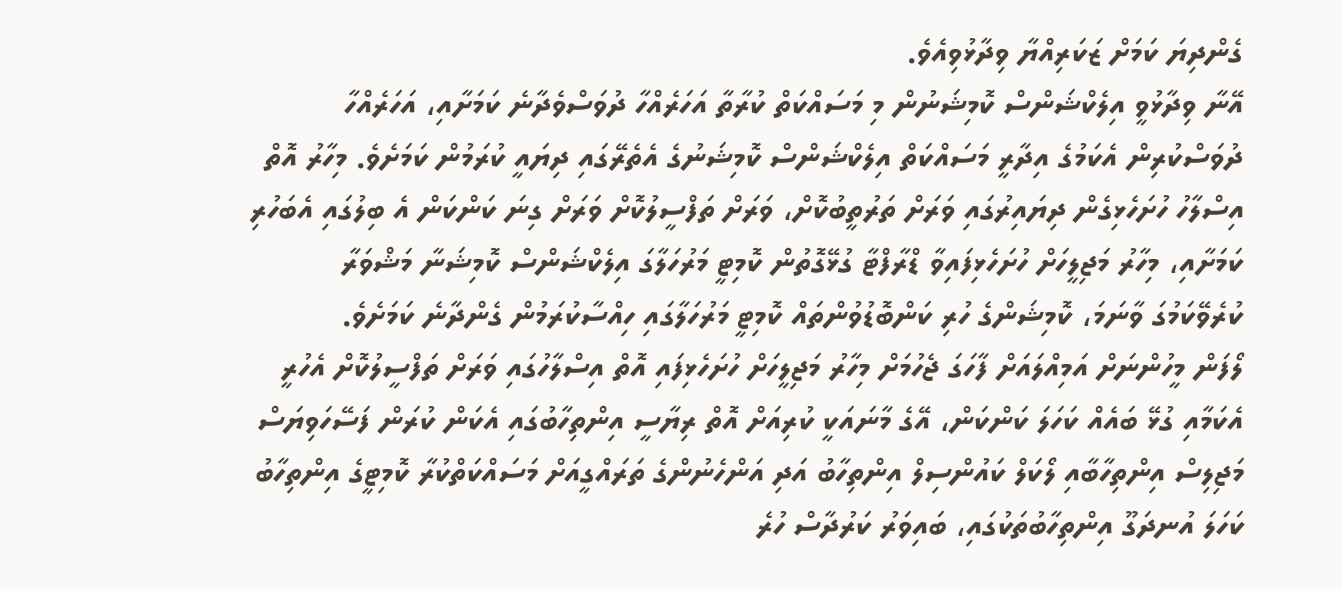ގެންދިޔަ ކަމަށް ޒަކަރިއްޔާ ވިދާޅުވިއެވެ.
އޭނާ ވިދާޅުވީ އިލެކްޝަންސް ކޮމިޝަނުން މި މަސައްކަތް ކުރާތާ އަހަރެއްހާ ދުވަސްވެދާނެ ކަމަށާއި، އަހަރެއްހާ ދުވަސްކުރިން އެކަމުގެ އިދާރީ މަސައްކަތް އިލެކްޝަންސް ކޮމިޝަނުގެ އެތެރޭގައި ދިޔައީ ކުރަމުން ކަމަށެވެ. މިހާރު އޮތް އިސްލާހު ހުށަހެޅިގެން ދިޔައިރުގައި ވަރަށް ތަރުތީބުކޮށް، ވަރަށް ތަފްސީލުކޮށް ވަރަށް ގިނަ ކަންކަން އެ ބިލުގައި އެބަހުރި ކަމަށާއި، މިހާރު މަޖިލީހަށް ހުށަހެޅިފައިވާ ޑްރާފްޓާ ގުޅޭގޮތުން ކޮމިޓީ މަރުހަލާގަ އިލެކްޝަންސް ކޮމިޝަނާ މަޝްވަރާ ކުރެވޭކަމުގަ ވާނަމަ، ކޮމިޝަންގެ ހުރި ކަންބޮޑުވުންތައް ކޮމިޓީ މަރުހަލާގައި ހިއްސާކުރަމުން ގެންދާނެ ކަމަށެވެ.
ލޯފަން މީހުންނަށް އަމިއްލައަށް ފާހަގަ ޖެހުމަށް މިހާރު މަޖިލީހަށް ހުށަހެޅިފައި އޮތް އިސްލާހުގައި ވަރަށް ތަފްސީލުކޮށް އެހުރީ އެކަމާއި ގުޅޭ ބައެއް ކަހަލަ ކަންކަން، އޭގެ މާނައަކީ ކުރިއަށް އޮތް ރިޔާސީ އިންތިހާބުގައި އެކަން ކުރަން ފަސޭހަވިޔަސް މަޖިލިސް އިންތިހާބާއި ލޯކަލް ކައުންސިލް އިންތިހާބު އަދި އަންހެނުންގެ ތަރައްގީއަށް މަސައްކަތްކުރާ ކޮމިޓީގެ އިންތިހާބު ކަހަލަ އުނދަގޫ އިންތިހާބުތަކުގައި، ބައިވަރު ކަރުދާސް ހުރެ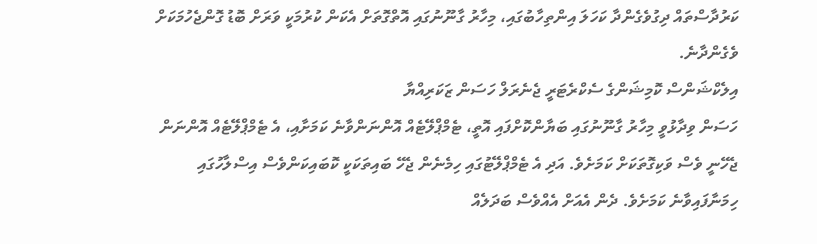ކަރުދާސްތައް ދިގުވެގެންދާ ކަހަލަ އިންތިހާބުގައި، މިހާރު ގާނޫނުގައި އޮތްގޮތަށް އެކަން ކުރުމަކީ ވަރަށް ބޮޑު ގޮންޖެހުމަކަށް ވެގެންދާނެ.
އިލެކްޝަންސް ކޮމިޝަންގެ ސެކްރެޓަރީ ޖެނެރަލް ހަސަން ޒަކަރިއްޔާ
ހަސަން ވިދާޅުވީ މިހާރު ގާނޫނުގައި ބަޔާންކޮށްފައި އޮތީ، ޓެމްޕްލޭޓެއް އޮންނަންވާނެ ކަމަށާއި، އެ ޓެމްޕްލޭޓެއް އޮންނަން ޖެހޭނީ ވެސް ވަކިގޮތަކަށް ކަމަށެވެ. އަދި އެ ޓެމްޕްލޭޓުގައި ހިމެނެން ޖެހޭ ބައިތަކަކީ ކޮބައިކަންވެސް އިސްލާހުގައި ހިމަނާފައިވާނެ ކަމަށެވެ. ދެން އެއަށް އެއްވެސް ބަދަލެއް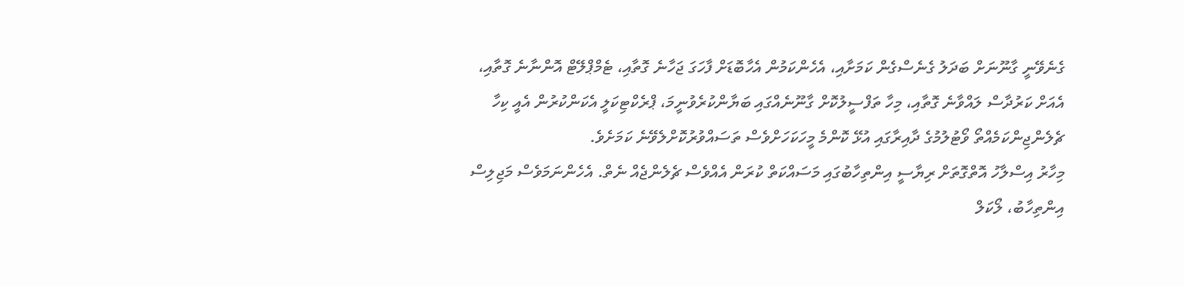ގެނެވޭނީ ގާނޫނަށް ބަދަލު ގެނެސްގެން ކަމަށާއި، އެހެންކަމުން އެހާބޮޑަށް ފާހަގަ ޖަހާނެ ގޮތާއި، ޓެމްޕްލޭޓް އޮންނާނެ ގޮތާއި، އެއަށް ކަރުދާސް ލައްވާނެ ގޮތާއި، މިހާ ތަފްސީލުކޮށް ގާނޫނެއްގައި ބަޔާންކުރެވުނީމަ، ޕްރެކްޓިކަލީ އެކަންކުރުން އެއީ ކިހާ ޗެލެންޖިންކަމެއްތޯ ވޯޓުލުމުގެ ދާއިރާގައި އުޅޭ ކޮންމެ މީހަކަހަށްވެސް ތަސައްވުރުކޮށްލެވޭނެ ކަމަށެވެ.
މިހާރު އިސްލާހު އޮތްގޮތަށް ރިޔާސީ އިންތިހާބުގައި މަސައްކަތް ކުރަން އެއްވެސް ޗެލެންޖެއް ނެތް. އެހެންނަމަވެސް މަޖިލިސް އިންތިހާބު، ލޯކަލް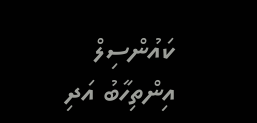ކައުންސިލް އިންތިހާބު އަދި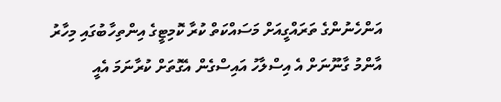އަންހެނުންގެ ތަރައްގީއަށް މަސައްކަތް ކުރާ ކޮމިޓީގެ އިންތިހާބުގައި މިހާރު އާންމު ގާނޫނަށް އެ އިސްލާހު އައިސްގެން އެގޮތަށް ކުރާނަމަ އެއީ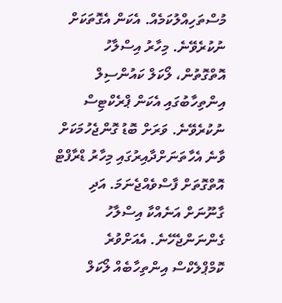މުސްތަހިއްލުކަމެއް. އެކަން އެގޮތަކަށް ނުކުރެވޭނެ. މިހާރު އިސްލާހު އޮތްގޮތުން، ލޯކަލް ކައުންސިލް އިންތިހާބުގައި އެކަން ޕްރެކްޓިސް ނުކުރެވޭނެ. ވަރަށް ބޮޑު ގޮންޖެހުމަކަށް ވާނެ އެހާތަނަށްދާއިރުގައި މިހާރު ޑްރާފްޓް އޮތްގޮތަށް ފާސްވެއްޖެނަމަ. އަދި ގާނޫނަށް އަނެއްކާ އިސްލާހު ގެންނަންޖެހޭނެ. އެއަށްވުރެ ކޮމްޕްލެކްސް އިންތިހާބެއް ލޯކަލް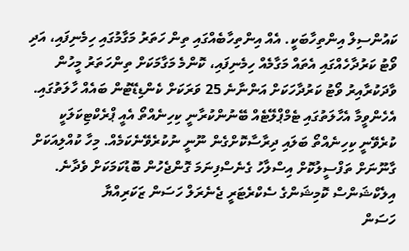ކައުންސިލް އިންތިހާބަކީ. އެއް އިންތިހާބެއްގައި ތިން ހަތަރު މަގާމުގައި ހިމެނިފައި، އަދި ވޯޓު ކަރުދާހެއްގައި އެތައް މަގާމެއް ހިމެނިފައި، ކޮންމެ މަގާމަކަށް ތިންހަތަރު މީހުން ވާދަކުރާއިރު ވޯޓު ކަރުދާހަކަށް އަންނާނެ 25 ވަރަކަށް ކެންޑިޑޭޓުން ބައެއް ހާލަތުގައި. އެހެންވީމާ އެހާލަތުގައި ޓެމްޕްލޭޓެއް ބޭނުންކުރާނީ ކިހިނެއްތޯ އެއީ ޕްރެކްޓިކަލަކީ ކުރެވޭނީ ކިހިނެއްތޯ ބަލައި ދިރާސާކޮށްގެން ނޫނީ ނުކުރެވޭނެކަމެއް. މިހާ ކުއްލިއަކަށް ގާނޫނަށް ތަފްސީލުކޮށް އިސްލާހު ގެނެސްފިނަމަ ގޮންޖެހުން ބޮޑުކަމަކަށް ވެދާނެ.
އިލެކްޝަންސް ކޮމިޝަންގެ ސެކްރެޓަރީ ޖެނެރަލް ހަސަން ޒަކަރިއްޔާ
ހަސަން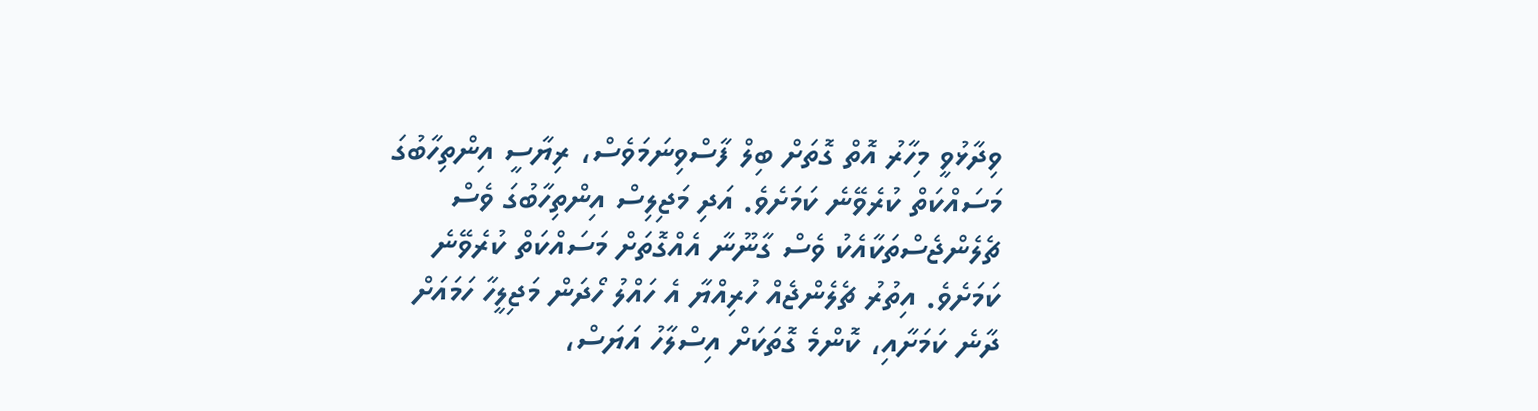ވިދާޅުވީ މިހާރު އޮތް ގޮތަށް ބިލް ފާސްވިނަމަވެސް، ރިޔާސީ އިންތިހާބުގަ މަސައްކަތް ކުރެވޭނެ ކަމަށެވެ. އަދި މަޖިލިސް އިންތިހާބުގަ ވެސް ޗެލެންޖެސްތަކާއެކު ވެސް ގާނޫނާ އެއްގޮތަށް މަސައްކަތް ކުރެވޭނެ ކަމަށެވެ. އިތުރު ޗެލެންޖެއް ހުރިއްޔާ އެ ހައްލު ހޯދަން މަޖިލީހާ ހަމައަށް ދާނެ ކަމަށާއި، ކޮންމެ ގޮތަކަށް އިސްލާހު އަޔަސް،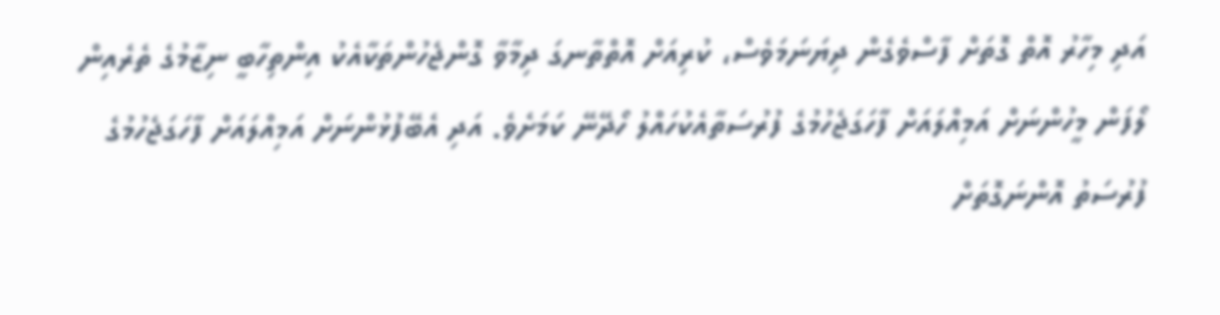އަދި މިހާރު އޮތް ގޮތަށް ފާސްވެގެން ދިޔަނަމަވެސް، ކުރިއަށް އޮތްތާނގަ ދިމާވާ ގޮންޖެހުންތަކާއެކު އިންތިހާބީ ނިޒާމުގެ ތެރެއިން ލޯފަން މީހުންނަށް އަމިއްލައަށް ފާހަގަޖެހުމުގެ ފުރުސަތާއެކުހައްލު ހޯދޭނޭ ކަމަށެވެ. އަދި އެބޭފުޅުންނަށް އަމިއްލައަށް ފާހަގަޖެހުމުގެ ފުރުސަތު އޮންނަގޮތަށް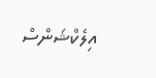އިލެކްޝަންސް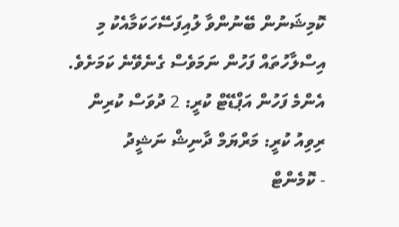ކޮމިޝަނުން ބޭނުންވާ ލުއިފަސޭހަކަމާއެކު މި އިސްލާހުތައް ފަހުން ނަމަވެސް ގެނެވޭނެ ކަމަށެވެ.
އެންމެ ފަހުން އަޕްޑޭޓް ކުރީ: 2 ދުވަސް ކުރިން
ރިވިއު ކުރީ: މަރްޔަމް ދާނިޝް ނަޝީދު
- ކޮމެންޓް